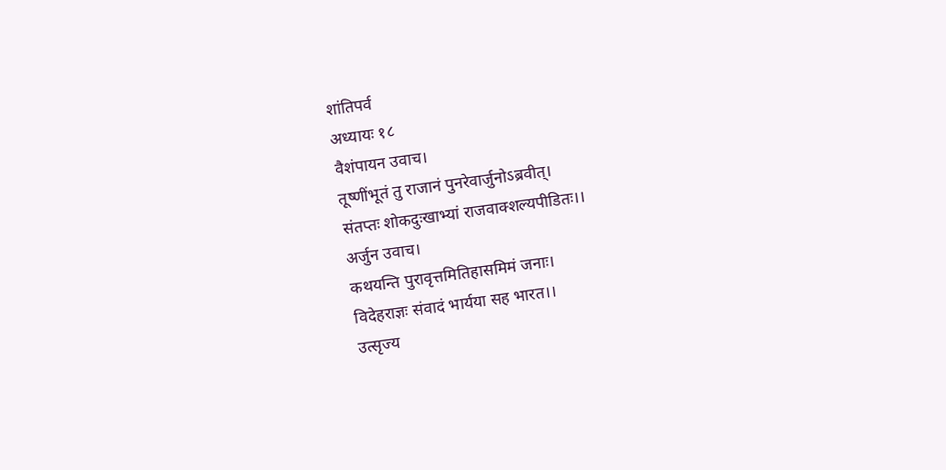शांतिपर्व
अध्यायः १८
वैशंपायन उवाच।
तूष्णींभूतं तु राजानं पुनरेवार्जुनोऽब्रवीत्।
संतप्तः शोकदुःखाभ्यां राजवाक्शल्यपीडितः।।
अर्जुन उवाच।
कथयन्ति पुरावृत्तमितिहासमिमं जनाः।
विदेहराज्ञः संवादं भार्यया सह भारत।।
उत्सृज्य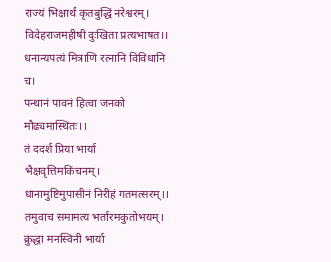राज्यं भिक्षार्थं कृतबुद्धिं नरेश्वरम्।
विदेहराजमहीषी दुःखिता प्रत्यभाषत।।
धनान्यपत्यं मित्राणि रत्नानि विविधानि च।
पन्थानं पावनं हित्वा जनको मौढ्यमास्थितः।।
तं ददर्श प्रिया भार्या भैक्षवृत्तिमकिंचनम्।
धानामुष्टिमुपासीनं निरीहं गतमत्सरम्।।
तमुवाच समामत्य भर्तारमकुतोभयम्।
क्रुद्धा मनस्विनी भार्या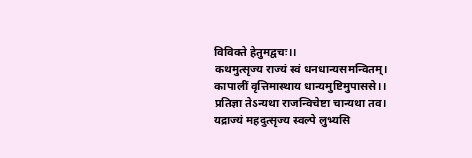विविक्ते हेतुमद्वचः।।
कथमुत्सृज्य राज्यं स्वं धनधान्यसमन्वितम्।
कापालीं वृत्तिमास्थाय धान्यमुष्टिमुपाससे।।
प्रतिज्ञा तेऽन्यथा राजन्विचेष्टा चान्यथा तव।
यद्राज्यं महदुत्सृज्य स्वल्पे लुभ्यसि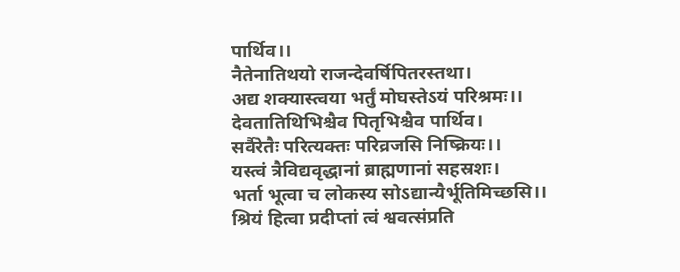पार्थिव।।
नैतेनातिथयो राजन्देवर्षिपितरस्तथा।
अद्य शक्यास्त्वया भर्तुं मोघस्तेऽयं परिश्रमः।।
देवतातिथिभिश्चैव पितृभिश्चैव पार्थिव।
सर्वैरेतैः परित्यक्तः परिव्रजसि निष्क्रियः।।
यस्त्वं त्रैविद्यवृद्धानां ब्राह्मणानां सहस्रशः।
भर्ता भूत्वा च लोकस्य सोऽद्यान्यैर्भूतिमिच्छसि।।
श्रियं हित्वा प्रदीप्तां त्वं श्ववत्संप्रति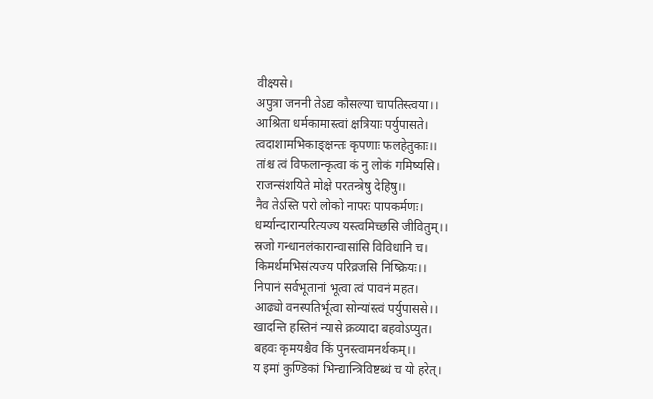वीक्ष्यसे।
अपुत्रा जननी तेऽद्य कौसल्या चापतिस्त्वया।।
आश्रिता धर्मकामास्त्वां क्षत्रियाः पर्युपासते।
त्वदाशामभिकाङ्क्षन्तः कृपणाः फलहेतुकाः।।
तांश्च त्वं विफलान्कृत्वा कं नु लोकं गमिष्यसि।
राजन्संशयिते मोक्षे परतन्त्रेषु देहिषु।।
नैव तेऽस्ति परो लोको नापरः पापकर्मणः।
धर्म्यान्दारान्परित्यज्य यस्त्वमिच्छसि जीवितुम्।।
स्रजो गन्धानलंकारान्वासांसि विविधानि च।
किमर्थमभिसंत्यज्य परिव्रजसि निष्क्रियः।।
निपानं सर्वभूतानां भूत्वा त्वं पावनं महत।
आढ्यो वनस्पतिर्भूत्वा सोन्यांस्त्वं पर्युपाससे।।
खादन्ति हस्तिनं न्यासे क्रव्यादा बहवोऽप्युत।
बहवः कृमयश्चैव किं पुनस्त्वामनर्थकम्।।
य इमां कुण्डिकां भिन्द्यान्त्रिविष्टब्धं च यो हरेत्।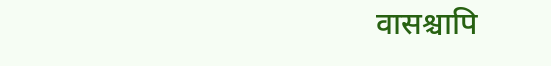वासश्चापि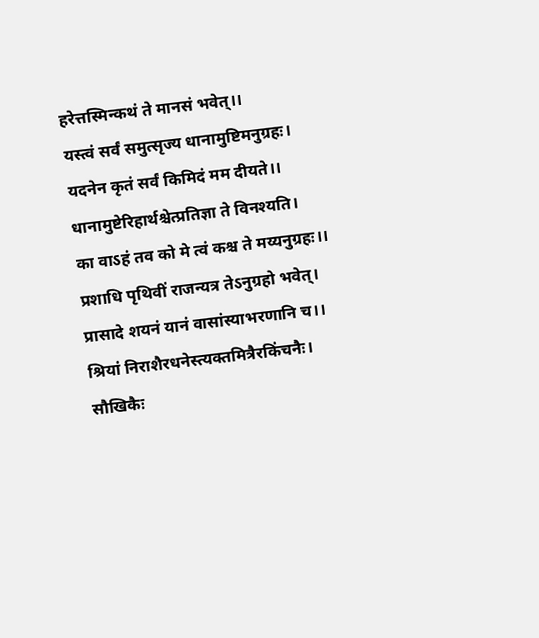हरेत्तस्मिन्कथं ते मानसं भवेत्।।
यस्त्वं सर्वं समुत्सृज्य धानामुष्टिमनुग्रहः।
यदनेन कृतं सर्वं किमिदं मम दीयते।।
धानामुष्टेरिहार्थश्चेत्प्रतिज्ञा ते विनश्यति।
का वाऽहं तव को मे त्वं कश्च ते मय्यनुग्रहः।।
प्रशाधि पृथिवीं राजन्यत्र तेऽनुग्रहो भवेत्।
प्रासादे शयनं यानं वासांस्याभरणानि च।।
श्रियां निराशैरधनेस्त्यक्तमित्रैरकिंचनैः।
सौखिकैः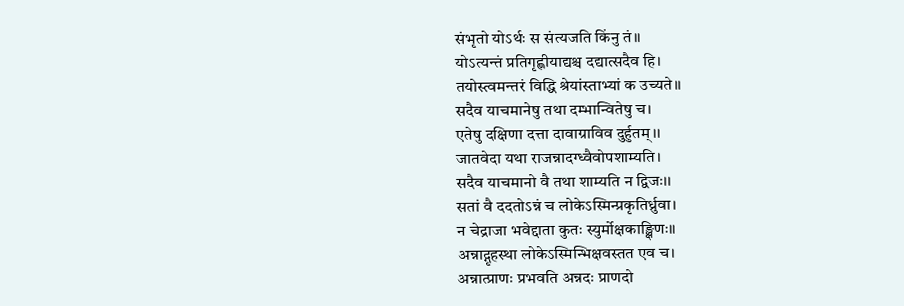संभृतो योऽर्थः स संत्यजति किंनु तं।।
योऽत्यन्तं प्रतिगृह्णीयाद्यश्च दद्यात्सदैव हि।
तयोस्त्वमन्तरं विद्धि श्रेयांस्ताभ्यां क उच्यते।।
सदैव याचमानेषु तथा दम्भान्वितेषु च।
एतेषु दक्षिणा दत्ता दावाग्राविव दुर्हुतम्।।
जातवेदा यथा राजन्नादग्ध्वैवोपशाम्यति।
सदैव याचमानो वै तथा शाम्यति न द्विजः।।
सतां वै ददतोऽन्नं च लोकेऽस्मिन्प्रकृतिर्ध्रुवा।
न चेद्राजा भवेद्दाता कुतः स्युर्मोक्षकाङ्क्षिणः।।
अन्नाद्गृहस्था लोकेऽस्मिन्भिक्षवस्तत एव च।
अन्नात्प्राणः प्रभवति अन्नदः प्राणदो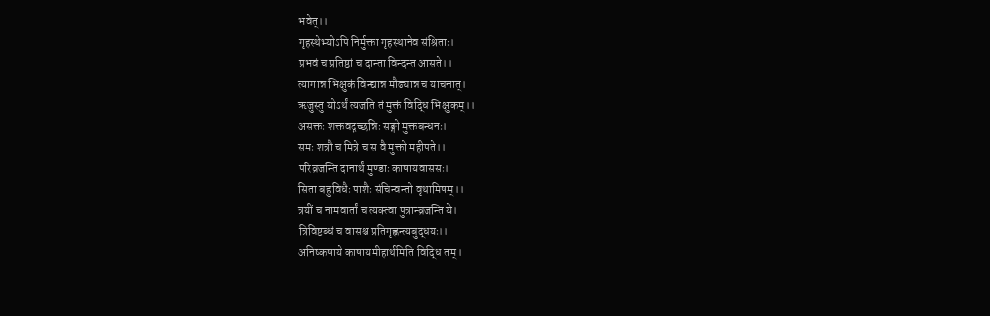भवेत्।।
गृहस्थेभ्योऽपि निर्मुक्ता गृहस्थानेव संश्रिताः।
प्रभवं च प्रतिष्ठां च दान्ता विन्दन्त आसते।।
त्यागान्न भिक्षुकं विन्द्यान्न मौढ्यान्न च याचनात्।
ऋजुस्तु योऽर्थं त्यजति तं मुक्तं विद्धि भिक्षुकम्।।
असक्तः शक्तवद्गच्छन्निः सङ्गो मुक्तबन्धनः।
समः शत्रौ च मित्रे च स वै मुक्तो महीपते।।
परिव्रजन्ति दानार्थं मुण्डाः काषायवाससः।
सिता बहुविधैः पाशैः संचिन्वन्तो वृथामिषम्।।
त्रयीं च नामवार्तां च त्यक्त्वा पुत्रान्व्रजन्ति ये।
त्रिविष्टब्धं च वासश्च प्रतिगृह्णन्त्यबुद्धयः।।
अनिष्कषाये काषायमीहार्थमिति विद्धि तम्।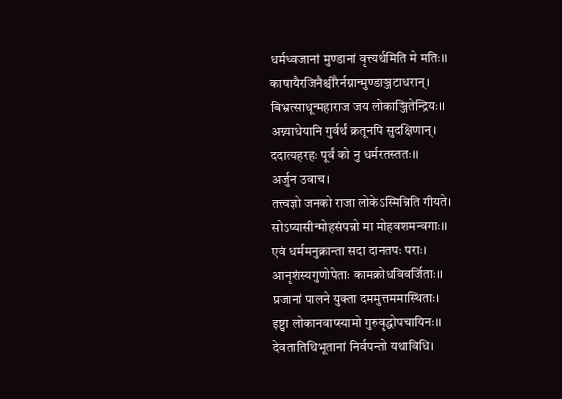धर्मध्वजानां मुण्डानां वृत्त्यर्थमिति मे मतिः।।
काषायैरजिनैश्चीरैर्नग्नान्मुण्डाञ्जटाधरान्।
बिभ्रत्साधून्महाराज जय लोकाञ्जितेन्द्रियः।।
अग्न्याधेयानि गुर्वर्थं क्रतूनपि सुदक्षिणान्।
ददात्यहरहः पूर्वं को नु धर्मरतस्ततः।।
अर्जुन उवाच।
तत्त्वज्ञो जनको राजा लोकेऽस्मिन्निति गीयते।
सोऽप्यासीन्मोहसंपन्नो मा मोहवशमन्वगाः।।
एवं धर्ममनुक्रान्ता सदा दानतपः पराः।
आनृशंस्यगुणोपेताः कामक्रोधविवर्जिताः।।
प्रजानां पालने युक्ता दममुत्तममास्थिताः।
इष्ट्वा लोकानवाप्स्यामो गुरुवृद्धोपचायिनः।।
देवतातिथिभूतानां निर्वपन्तो यथाविधि।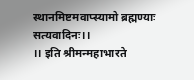स्थानमिष्टमवाप्स्यामो ब्रह्मण्याः सत्यवादिनः।।
।। इति श्रीमन्महाभारते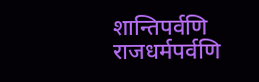शान्तिपर्वणि
राजधर्मपर्वणि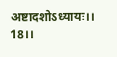अष्टादशोऽध्यायः।। 18।।